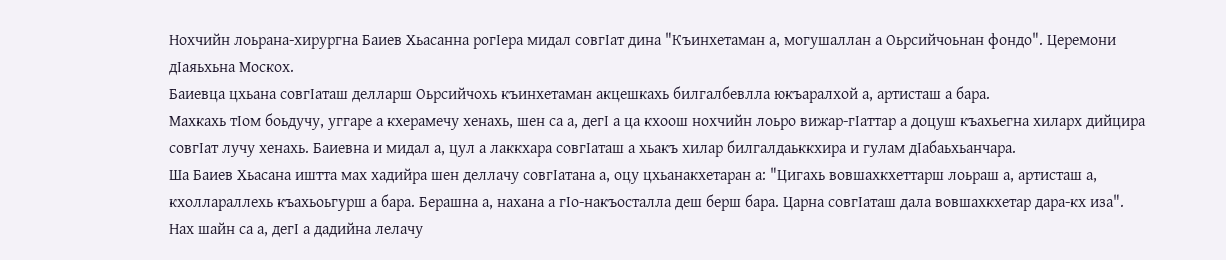Нохчийн лоьрана-хирургна Баиев Хьасанна рогIера мидал совгIат дина "Къинхетаман а, могушаллан а Оьрсийчоьнан фондо". Церемони дIаяьхьна Москох.
Баиевца цхьана совгIаташ делларш Оьрсийчохь къинхетаман акцешкахь билгалбевлла юкъаралхой а, артисташ а бара.
Махкахь тIом боьдучу, уггаре а кхерамечу хенахь, шен са а, дегI а ца кхоош нохчийн лоьро вижар-гIаттар а доцуш къахьегна хиларх дийцира совгIат лучу хенахь. Баиевна и мидал а, цул а лаккхара совгIаташ а хьакъ хилар билгалдаьккхира и гулам дIабаьхьанчара.
Ша Баиев Хьасана иштта мах хадийра шен деллачу совгIатана а, оцу цхьанакхетаран а: "Цигахь вовшахкхеттарш лоьраш а, артисташ а, кхоллараллехь къахьоьгурш а бара. Берашна а, нахана а гIо-накъосталла деш берш бара. Царна совгIаташ дала вовшахкхетар дара-кх иза".
Нах шайн са а, дегI а дадийна лелачу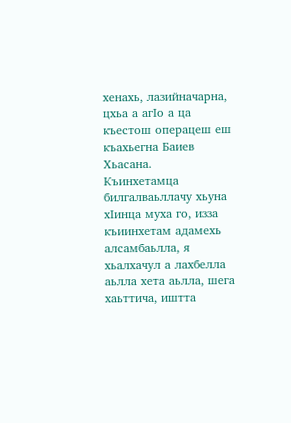хенахь, лазийначарна, цхьа а агIо а ца къестош операцеш еш къахьегна Баиев Хьасана.
Къинхетамца билгалваьллачу хьуна хIинца муха го, изза къиинхетам адамехь алсамбаьлла, я хьалхачул а лахбелла аьлла хета аьлла, шега хаьттича, иштта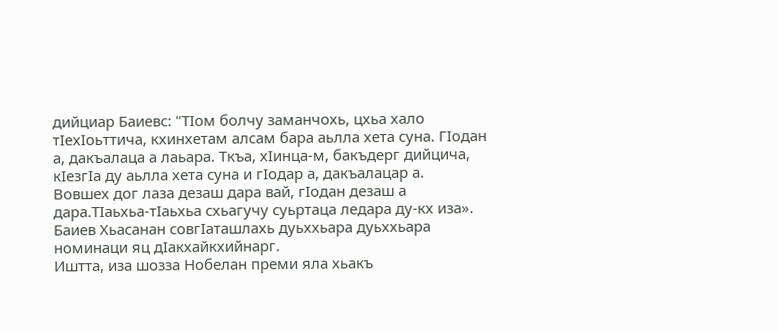дийциар Баиевс: "ТIом болчу заманчохь, цхьа хало тIехIоьттича, кхинхетам алсам бара аьлла хета суна. ГIодан а, дакъалаца а лаьара. Ткъа, хIинца-м, бакъдерг дийцича, кIезгIа ду аьлла хета суна и гIодар а, дакъалацар а.
Вовшех дог лаза дезаш дара вай, гIодан дезаш а дара.ТIаьхьа-тIаьхьа схьагучу суьртаца ледара ду-кх иза».
Баиев Хьасанан совгIаташлахь дуьххьара дуьххьара номинаци яц дIакхайкхийнарг.
Иштта, иза шозза Нобелан преми яла хьакъ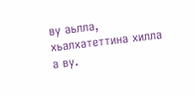ву аьлла, хьалхатеттина хилла а ву.